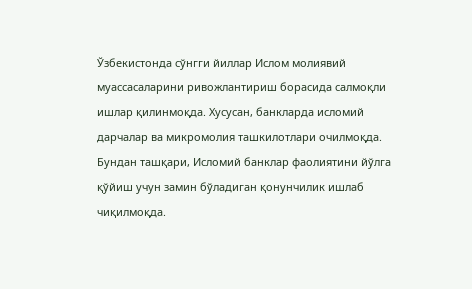Ўзбекистонда сўнгги йиллар Ислом молиявий муассасаларини ривожлантириш борасида салмоқли ишлар қилинмоқда. Хусусан, банкларда исломий дарчалар ва микромолия ташкилотлари очилмоқда. Бундан ташқари, Исломий банклар фаолиятини йўлга қўйиш учун замин бўладиган қонунчилик ишлаб чиқилмоқда.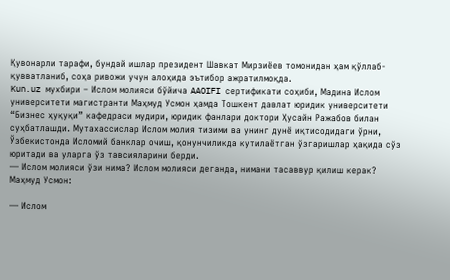Қувонарли тарафи, бундай ишлар президент Шавкат Мирзиёев томонидан ҳам қўллаб-қувватланиб, соҳа ривожи учун алоҳида эътибор ажратилмоқда.
Kun.uz мухбири – Ислом молияси бўйича AAOIFI сертификати соҳиби, Мадина Ислом университети магистранти Маҳмуд Усмон ҳамда Тошкент давлат юридик университети “Бизнес ҳуқуқи” кафедраси мудири, юридик фанлари доктори Ҳусайн Ражабов билан суҳбатлашди. Мутахассислар Ислом молия тизими ва унинг дунё иқтисодидаги ўрни, Ўзбекистонда Исломий банклар очиш, қонунчиликда кутилаётган ўзгаришлар ҳақида сўз юритади ва уларга ўз тавсияларини берди.
— Ислом молияси ўзи нима? Ислом молияси деганда, нимани тасаввур қилиш керак?
Маҳмуд Усмон:

— Ислом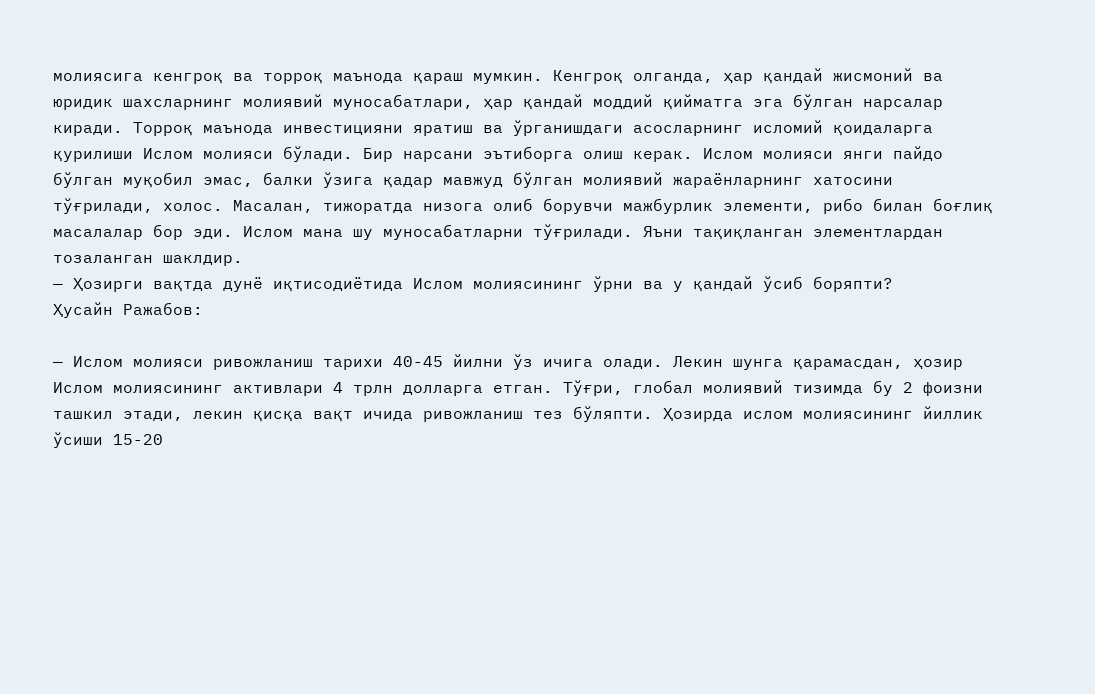молиясига кенгроқ ва торроқ маънода қараш мумкин. Кенгроқ олганда, ҳар қандай жисмоний ва юридик шахсларнинг молиявий муносабатлари, ҳар қандай моддий қийматга эга бўлган нарсалар киради. Торроқ маънода инвестицияни яратиш ва ўрганишдаги асосларнинг исломий қоидаларга қурилиши Ислом молияси бўлади. Бир нарсани эътиборга олиш керак. Ислом молияси янги пайдо бўлган муқобил эмас, балки ўзига қадар мавжуд бўлган молиявий жараёнларнинг хатосини тўғрилади, холос. Масалан, тижоратда низога олиб борувчи мажбурлик элементи, рибо билан боғлиқ масалалар бор эди. Ислом мана шу муносабатларни тўғрилади. Яъни тақиқланган элементлардан тозаланган шаклдир.
— Ҳозирги вақтда дунё иқтисодиётида Ислом молиясининг ўрни ва у қандай ўсиб боряпти?
Ҳусайн Ражабов:

— Ислом молияси ривожланиш тарихи 40-45 йилни ўз ичига олади. Лекин шунга қарамасдан, ҳозир Ислом молиясининг активлари 4 трлн долларга етган. Тўғри, глобал молиявий тизимда бу 2 фоизни ташкил этади, лекин қисқа вақт ичида ривожланиш тез бўляпти. Ҳозирда ислом молиясининг йиллик ўсиши 15-20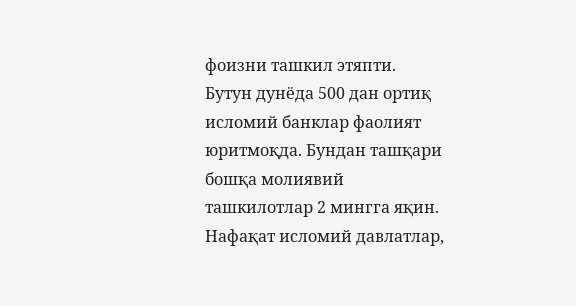фоизни ташкил этяпти. Бутун дунёда 500 дан ортиқ исломий банклар фаолият юритмоқда. Бундан ташқари бошқа молиявий ташкилотлар 2 мингга яқин. Нафақат исломий давлатлар,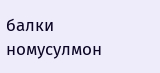балки номусулмон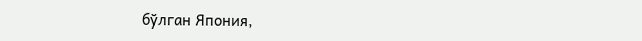бўлган Япония,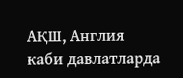АҚШ, Англия каби давлатларда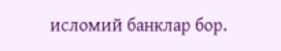исломий банклар бор.